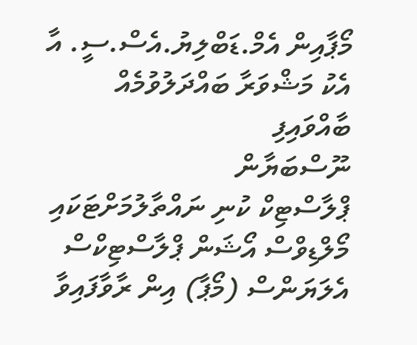މޯޕާއިން އެމް.ޑަބްލިޔު.އެސް.ސީ. އާ އެކު މަޝްވަރާ ބައްދަލުވުމެއް ބާއްވައިފި
ނޫސްބަޔާން
ޕްލާސްޓިކް ކުނި ނައްތާލުމަށްޓަކައި މޯލްޑިވްސް އޯޝަން ޕްލާސްޓިކްސް އެލަޔަންސް (މޯޕާ) އިން ރާވާފައިވާ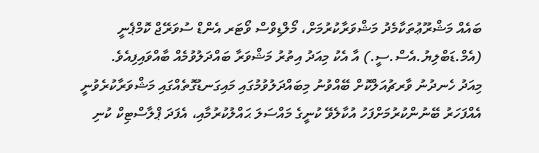ބައެއް މަޝްރޫޢުތަކާމެދު މަޝްވަރާކުރުމަށް، މޯލްޑިވްސް ވޯޓަރ އެންޑް ސުވަރޭޖް ކޮމްޕެނީ (އެމް.ޑަބްލިޔު.އެސް.ސީ.) އާ އެކު މިއަދު އިތުރު މަޝްވަރާ ބައްދަލުވުމެއް ބާއްވައިފިއެވެ.
މިއަދު ހެނދުނު ވާރޗުއަލްކޮށް ބޭއްވުނު މިބައްދަލުވުމުގައި މައިގަނޑުގޮތެއްގައި މަޝްވަރާކުރެވުނީ އެއްފަހަރު ބޭނުންކުރުމަށްފަހު އުކާލެވޭ ކުނީގެ މައްސަލަ ޙައްލުކުރުމާއި، އެފަދަ ޕްލާސްޓިކް ކުނި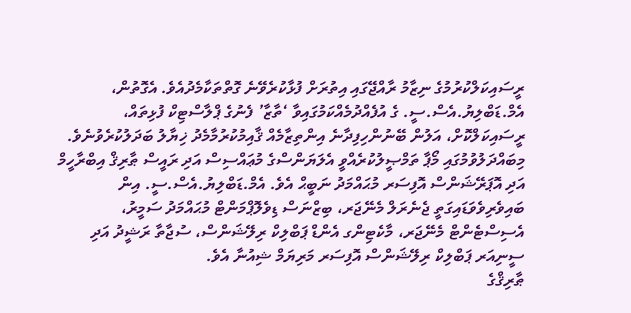ރީސައިކަލްކުރުމުގެ ނިޒާމު ރާއްޖޭގައި އިތުރަށް ފުޅާކުރެވޭނެ ގޮތްތަކާމެދުއެވެ. އެގޮތުން، އެމް.ޑަބްލިޔު.އެސް.ސީ. ގެ އުފެއްދުމެއްކަމުގައިވާ ‘ތާޒާ’ ފެނުގެ ޕްލާސްޓިކް ފުޅިތައް، ރީސައިކަލްކޮށް، އަލުން ބޭނުންހިފިދާނެ އިންތިޒާމެއް ޤާއިމުކުރުމާމެދު ޚިޔާލު ބަދަލުކުރެވުނެވެ.
މިބައްދަލުވުމުގައި މޯޕާ ތަމްޞީލުކުރެއްވީ އެލަޔަންސްގެ މުޢައްސިސް އަދި ރައީސް ޠާރިޤް އިބްރާހީމް އަދި އޮޕަރޭޝަންސް އޮފިސަރ މުޙައްމަދު ނަބީޙް އެވެ. އެމް.ޑަބްލިޔު.އެސް.ސީ. އިން ބައިވެރިވެވަޑައިގަތީ ޖެނެރަލް މެނޭޖަރ، ބިޒްނަސް ޑިވެލޮޕްމަންޓް މުޙައްމަދު ސަމީރު، އެސިސްޓެންޓް މެނޭޖަރ، މާކެޓިންގ އެންޑް ޕަބްލިކް ރިލޭޝަންސް، ސުޖާތާ ރަޝީދު އަދި ސީނިއަރ ޕަބްލިކް ރިލޭޝަންސް އޮފިސަރ މަރިޔަމް ޝިއުނާ އެވެ.
ޠާރިޤްގެ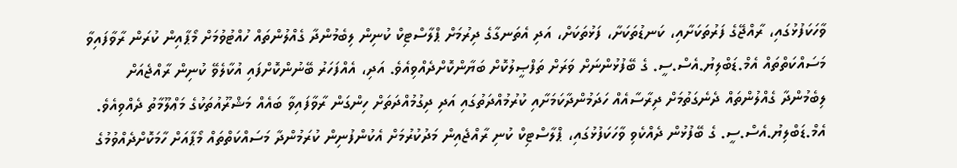ވާހަކަފުޅުގައި، ރާއްޖޭގެ ފަރުތަކަށާއި، ކަނޑުތަކަށާ، ފަޅުތަކަށް، އަދި އެތަނގާގެ ދިރުމަށް ޕްލާސްޓިކް ކުނިން ލިބެމުންދާ ގެއްލުންތައް ހުއްޓުވުމަށް މޯޕާއިން ކުރަން ރާވާފައިވާ މަސައްކަތްތައް އެމް.ޑަބްލިޔު.އެސް.ސީ. ގެ ބޭފުޅުންނަށް ވަރަށް ތަފްޞީލުކޮށް ބަޔާންކޮށްދެއްވިއެވެ. އަދި، އެއްފަހަރު ބޭނުންކޮށްފައި އުކާލެވޭ ކުނިން ރާއްޖެއަށް ލިބެމުންދާ ގެއްލުންތައް ދެނެގަތުމަށް ދިރާސާއެއް ހަދަމުންދާކަމަށާއި ކުރުމުއްދަތުގައި އަދި ދިގުމުއްދަތަށް ހިންގަން ރާވާފައިވާ ބައެއް މަޝްރޫއުތަކުގެ މަޢްލޫމާތު ދެއްވިއެވެ.
އެމް.ޑަބްލިޔު.އެސް.ސީ. ގެ ބޭފުޅުން ދެއްކެވި ވާހަކަފުޅުގައި، ޕްލާސްޓިކް ކުނި ރާއްޖެއިން މަދުކުރުމަށް އެކުންފުނިން ކުރަމުންދާ މަސައްކަތްތައް މޯޕާއަށް ހާމަކޮށްދެއްވުމުގެ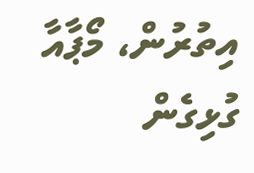އިތުރުން، މޯޕާއާ ގުޅިގެން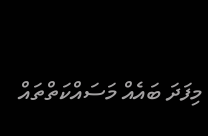މިފަދަ ބައެއް މަސައްކަތްތައް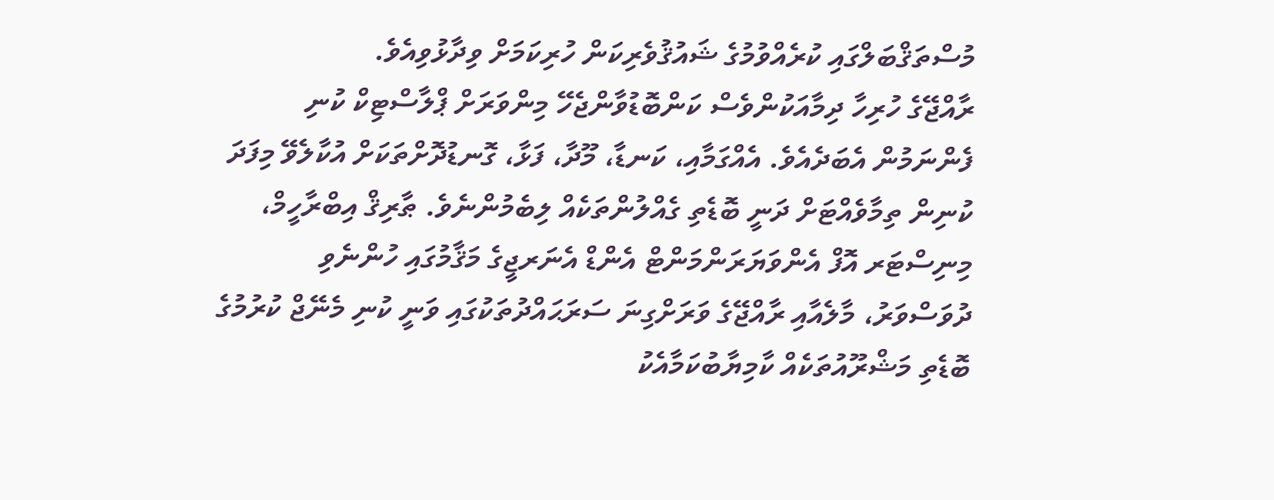މުސްތަޤްބަލްގައި ކުރެއްވުމުގެ ޝައުޤުވެރިކަން ހުރިކަމަށް ވިދާޅުވިއެވެ.
ރާއްޖޭގެ ހުރިހާ ދިމާއަކުންވެސް ކަންބޮޑުވާންޖެހޭ މިންވަރަށް ޕްލާސްޓިކް ކުނި ފެންނަމުން އެބަދެއެވެ. އެއްގަމާއި، ކަނޑާ، މޫދާ، ފަޅާ، ގޮނޑުދޮށްތަކަށް އުކާލެވޭ މިފަދަ ކުނިން ތިމާވެއްޓަށް ދަނީ ބޮޑެތި ގެއްލުންތަކެއް ލިބެމުންނެވެ. ޠާރިޤް އިބްރާހީމް، މިނިސްޓަރ އޮފް އެންވަޔަރަންމަންޓް އެންޑް އެނަރޖީގެ މަޤާމުގައި ހުންނެވި ދުވަސްވަރު، މާލެއާއި ރާއްޖޭގެ ވަރަށްގިނަ ސަރަޙައްދުތަކުގައި ވަނީ ކުނި މެނޭޖް ކުރުމުގެ ބޮޑެތި މަޝްރޫއުތަކެއް ކާމިޔާބުކަމާއެކު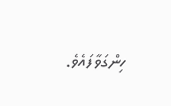ހިންގަވާފައެވެ.